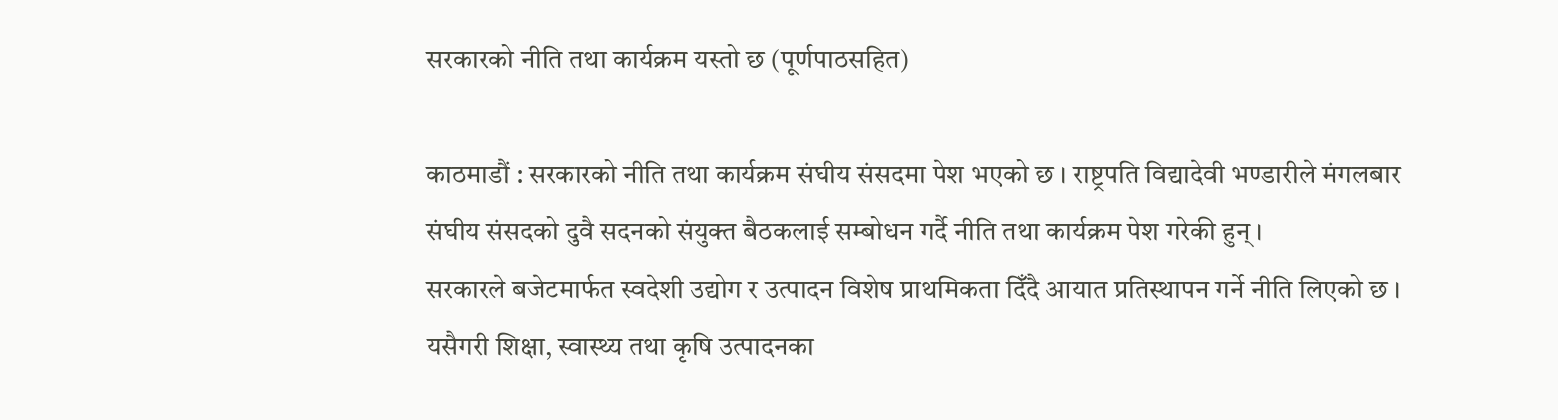सरकारको नीति तथा कार्यक्रम यस्तो छ (पूर्णपाठसहित)

काठमाडौं : सरकारको नीति तथा कार्यक्रम संघीय संसदमा पेश भएको छ । राष्ट्रपति विद्यादेवी भण्डारीले मंगलबार संघीय संसदको दुवै सदनको संयुक्त बैठकलाई सम्बोधन गर्दै नीति तथा कार्यक्रम पेश गरेकी हुन् ।
सरकारले बजेटमार्फत स्वदेशी उद्योग र उत्पादन विशेष प्राथमिकता दिँदै आयात प्रतिस्थापन गर्ने नीति लिएको छ । यसैगरी शिक्षा, स्वास्थ्य तथा कृषि उत्पादनका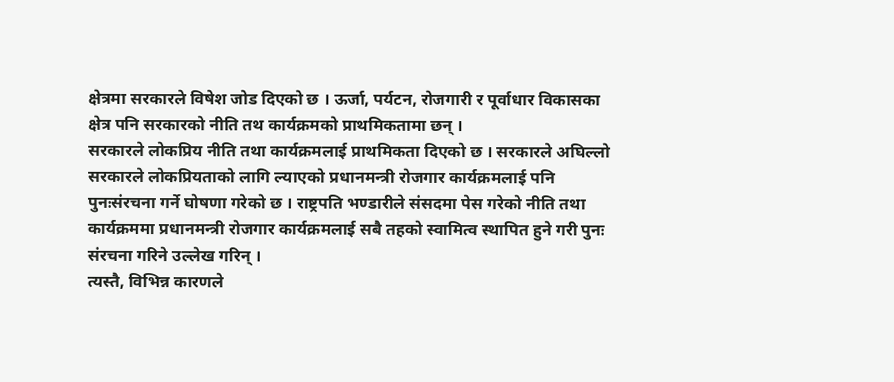क्षेत्रमा सरकारले विषेश जोड दिएको छ । ऊर्जा, पर्यटन, रोजगारी र पूर्वाधार विकासका क्षेत्र पनि सरकारको नीति तथ कार्यक्रमको प्राथमिकतामा छन् ।
सरकारले लोकप्रिय नीति तथा कार्यक्रमलाई प्राथमिकता दिएको छ । सरकारले अघिल्लो सरकारले लोकप्रियताको लागि ल्याएको प्रधानमन्त्री रोजगार कार्यक्रमलाई पनि पुनःसंरचना गर्ने घोषणा गरेको छ । राष्ट्रपति भण्डारीले संसदमा पेस गरेको नीति तथा कार्यक्रममा प्रधानमन्त्री रोजगार कार्यक्रमलाई सबै तहको स्वामित्व स्थापित हुने गरी पुनः संरचना गरिने उल्लेख गरिन् ।
त्यस्तै, विभिन्न कारणले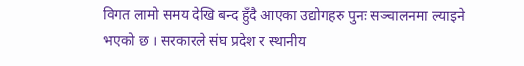विगत लामो समय देखि बन्द हुँदै आएका उद्योगहरु पुनः सञ्चालनमा ल्याइने भएको छ । सरकारले संघ प्रदेश र स्थानीय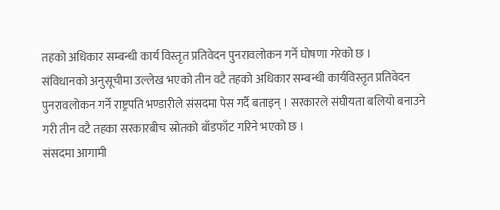तहको अधिकार सम्बन्धी कार्य विस्तृत प्रतिवेदन पुनरावलोकन गर्ने घोषणा गरेको छ ।
संविधानको अनुसूचीमा उल्लेख भएको तीन वटै तहको अधिकार सम्बन्धी कार्यविस्तृत प्रतिवेदन पुनरावलोकन गर्ने राष्ट्रपति भण्डारीले संसदमा पेस गर्दै बताइन् । सरकारले संघीयता बलियो बनाउने गरी तीन वटै तहका सरकारबीच स्रोतको बाँडफाँट गरिने भएको छ ।
संसदमा आगामी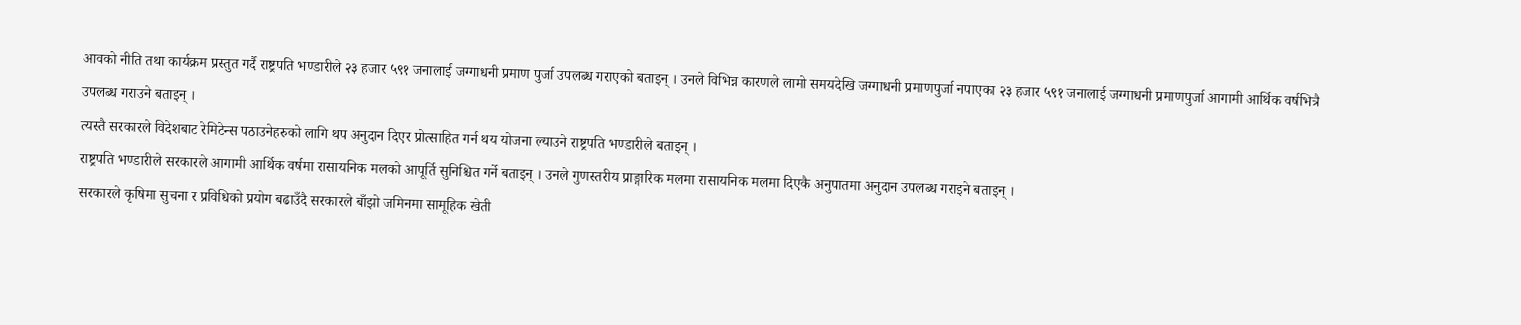आवको नीति तथा कार्यक्रम प्रस्तुत गर्दै राष्ट्रपति भण्डारीले २३ हजार ५९१ जनालाई जग्गाधनी प्रमाण पुर्जा उपलब्ध गराएको बताइन् । उनले विभिन्न कारणले लामो समयदेखि जग्गाधनी प्रमाणपुर्जा नपाएका २३ हजार ५९१ जनालाई जग्गाधनी प्रमाणपुर्जा आगामी आर्थिक वर्षभित्रै उपलब्ध गराउने बताइन् ।
त्यस्तै सरकारले विदेशबाट रेमिटेन्स पठाउनेहरुको लागि थप अनुदान दिएर प्रोत्साहित गर्न थय योजना ल्याउने राष्ट्रपति भण्डारीले बताइन् ।
राष्ट्रपति भण्डारीले सरकारले आगामी आर्थिक वर्षमा रासायनिक मलको आपूर्ति सुनिश्चित गर्ने बताइन् । उनले गुणस्तरीय प्राङ्गारिक मलमा रासायनिक मलमा दिएकै अनुपातमा अनुदान उपलब्ध गराइने बताइन् ।
सरकारले कृषिमा सुचना र प्रविधिको प्रयोग बढाउँदै सरकारले बाँझो जमिनमा सामूहिक खेती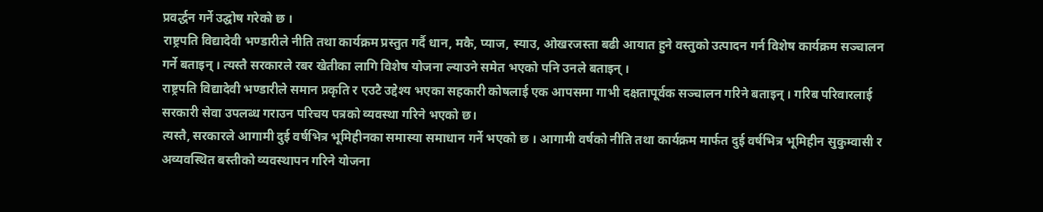प्रवर्द्धन गर्ने उद्घोष गरेको छ ।
राष्ट्रपति विद्यादेवी भण्डारीले नीति तथा कार्यक्रम प्रस्तुत गर्दै धान, मकै, प्याज, स्याउ, ओखरजस्ता बढी आयात हुने वस्तुको उत्पादन गर्न विशेष कार्यक्रम सञ्चालन गर्ने बताइन् । त्यस्तै सरकारले रबर खेतीका लागि विशेष योजना ल्याउने समेत भएको पनि उनले बताइन् ।
राष्ट्रपति विद्यादेवी भण्डारीले समान प्रकृति र एउटै उद्देश्य भएका सहकारी कोषलाई एक आपसमा गाभी दक्षतापूर्वक सञ्चालन गरिने बताइन् । गरिब परिवारलाई सरकारी सेवा उपलब्ध गराउन परिचय पत्रको व्यवस्था गरिने भएको छ।
त्यस्तै, सरकारले आगामी दुई वर्षभित्र भूमिहीनका समास्या समाधान गर्ने भएको छ । आगामी वर्षको नीति तथा कार्यक्रम मार्फत दुई वर्षभित्र भूमिहीन सुकुम्वासी र अव्यवस्थित बस्तीको व्यवस्थापन गरिने योजना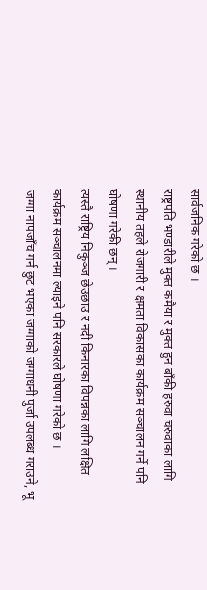सार्वजनिक गरेको छ ।
राष्ट्रपति भण्डारीले मुक्त कमैया र मुक्त हुन बाँकी हरुवा चरुवाका लागि स्थानीय तहले रोजगारी र क्षमता विकासका कार्यक्रम सञ्चालन गर्ने पनि घोषणा गरेकी छन् ।
त्यस्तै राष्ट्रिय निकुञ्ज छेउछाउ र नदी किनारका विपन्नका लागि लक्षित कार्यक्रम सञ्चालनमा ल्याइने पनि सरकारले घोषणा गरेको छ ।
जग्गा नापजाँच गर्न छुट भएका जग्गाको जग्गाधनी पुर्जा उपलब्ध गराउने, भू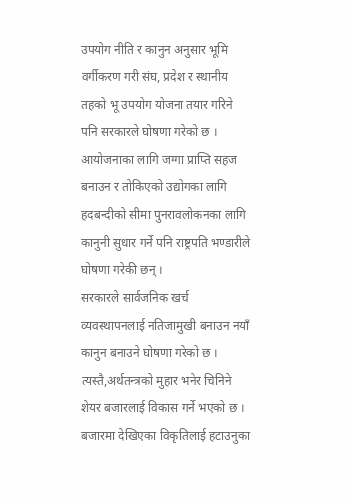उपयोग नीति र कानुन अनुसार भूमि वर्गीकरण गरी संघ, प्रदेश र स्थानीय तहको भू उपयोग योजना तयार गरिने पनि सरकारले घोषणा गरेको छ ।
आयोजनाका लागि जग्गा प्राप्ति सहज बनाउन र तोकिएको उद्योगका लागि हदबन्दीको सीमा पुनरावलोकनका लागि कानुनी सुधार गर्ने पनि राष्ट्रपति भण्डारीले घोषणा गरेकी छन् ।
सरकारले सार्वजनिक खर्च व्यवस्थापनलाई नतिजामुखी बनाउन नयाँ कानुन बनाउने घोषणा गरेको छ । त्यस्तै,अर्थतन्त्रको मुहार भनेर चिनिने शेयर बजारलाई विकास गर्ने भएको छ ।
बजारमा देखिएका विकृतिलाई हटाउनुका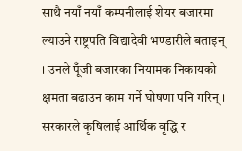साथै नयाँ नयाँ कम्पनीलाई शेयर बजारमा ल्याउने राष्ट्रपति विद्यादेवी भण्डारीले बताइन् । उनले पूँजी बजारका नियामक निकायको क्षमता बढाउन काम गर्ने घोषणा पनि गरिन् ।
सरकारले कृषिलाई आर्थिक वृद्धि र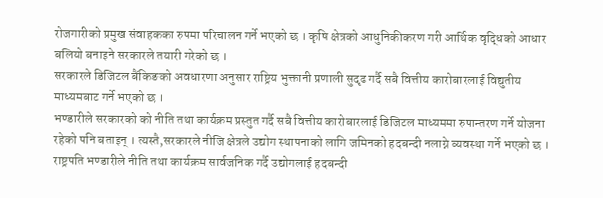रोजगारीको प्रमुख संवाहकका रुपमा परिचालन गर्ने भएको छ । कृषि क्षेत्रको आधुनिकीकरण गरी आर्थिक वृद्धिको आधार बलियो बनाइने सरकारले तयारी गरेको छ ।
सरकारले डिजिटल बैंकिङको अवधारणा अनुसार राष्ट्रिय भुक्तानी प्रणाली सुदृढ गर्दै सबै वित्तीय कारोबारलाई विद्युतीय माध्यमबाट गर्ने भएको छ ।
भण्डारीले सरकारको को नीति तथा कार्यक्रम प्रस्तुत गर्दै सबै वित्तीय कारोबारलाई डिजिटल माध्यममा रुपान्तरण गर्ने योजना रहेको पनि बताइन् । त्यस्तै,सरकारले नीजि क्षेत्रले उद्योग स्थापनाको लागि जमिनको हदबन्दी नलाग्ने व्यवस्था गर्ने भएको छ । राष्ट्रपति भण्डारीले नीति तथा कार्यक्रम सार्वजनिक गर्दै उद्योगलाई हदबन्दी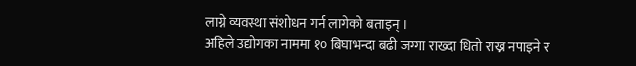लाग्ने व्यवस्था संशोधन गर्न लागेको बताइन् ।
अहिले उद्योगका नाममा १० बिघाभन्दा बढी जग्गा राख्दा धितो राख्न नपाइने र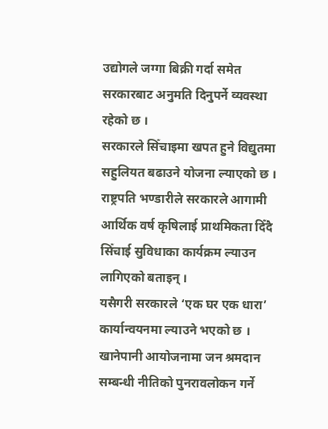उद्योगले जग्गा बिक्री गर्दा समेत सरकारबाट अनुमति दिनुपर्ने व्यवस्था रहेको छ ।
सरकारले सिँचाइमा खपत हुने विद्युतमा सहुलियत बढाउने योजना ल्याएको छ । राष्ट्रपति भण्डारीले सरकारले आगामी आर्थिक वर्ष कृषिलाई प्राथमिकता दिँदै सिँचाई सुविधाका कार्यक्रम ल्याउन लागिएको बताइन् ।
यसैगरी सरकारले ‘एक घर एक धारा’ कार्यान्वयनमा ल्याउने भएको छ । खानेपानी आयोजनामा जन श्रमदान सम्बन्धी नीतिको पुनरावलोकन गर्ने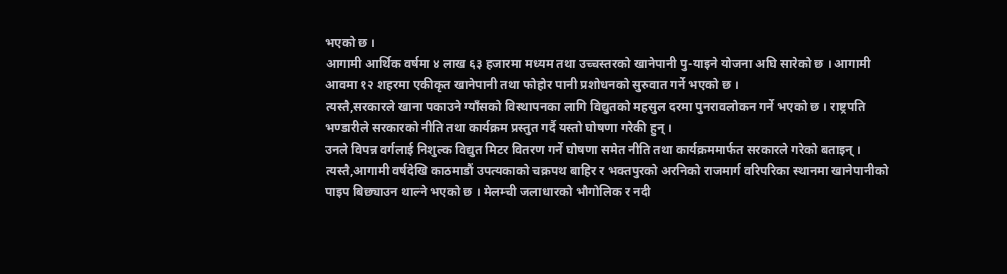भएको छ ।
आगामी आर्थिक वर्षमा ४ लाख ६३ हजारमा मध्यम तथा उच्चस्तरको खानेपानी पु-याइने योजना अघि सारेको छ । आगामी आवमा १२ शहरमा एकीकृत खानेपानी तथा फोहोर पानी प्रशोधनको सुरुवात गर्ने भएको छ ।
त्यस्तै,सरकारले खाना पकाउने ग्याँसको विस्थापनका लागि विद्युतको महसुल दरमा पुनरावलोकन गर्ने भएको छ । राष्ट्रपति भण्डारीले सरकारको नीति तथा कार्यक्रम प्रस्तुत गर्दै यस्तो घोषणा गरेकी हुन् ।
उनले विपन्न वर्गलाई निशुल्क विद्युत मिटर वितरण गर्ने घोषणा समेत नीति तथा कार्यक्रममार्फत सरकारले गरेको बताइन् ।
त्यस्तै,आगामी वर्षदेखि काठमाडौं उपत्यकाको चक्रपथ बाहिर र भक्तपुरको अरनिको राजमार्ग वरिपरिका स्थानमा खानेपानीको पाइप बिछ्याउन थाल्ने भएको छ । मेलम्ची जलाधारको भौगोलिक र नदी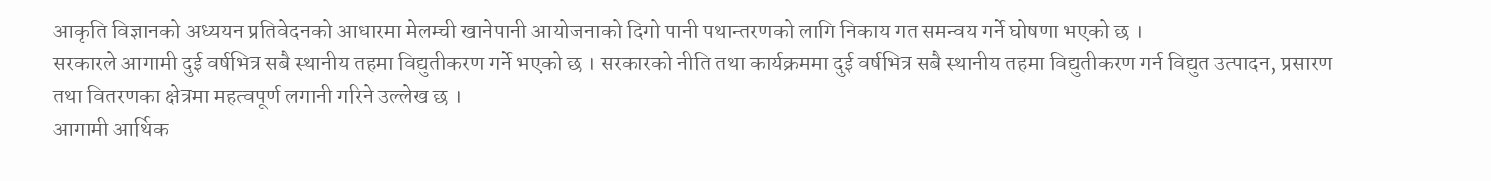आकृति विज्ञानको अध्ययन प्रतिवेदनको आधारमा मेलम्ची खानेपानी आयोजनाको दिगो पानी पथान्तरणको लागि निकाय गत समन्वय गर्ने घोषणा भएको छ ।
सरकारले आगामी दुई वर्षभित्र सबै स्थानीय तहमा विद्युतीकरण गर्ने भएको छ । सरकारको नीति तथा कार्यक्रममा दुई वर्षभित्र सबै स्थानीय तहमा विद्युतीकरण गर्न विद्युत उत्पादन, प्रसारण तथा वितरणका क्षेत्रमा महत्वपूर्ण लगानी गरिने उल्लेख छ ।
आगामी आर्थिक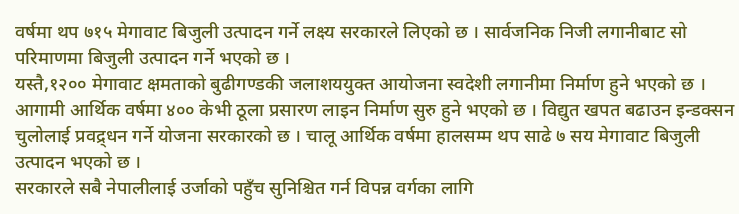वर्षमा थप ७१५ मेगावाट बिजुली उत्पादन गर्ने लक्ष्य सरकारले लिएको छ । सार्वजनिक निजी लगानीबाट सो परिमाणमा बिजुली उत्पादन गर्ने भएको छ ।
यस्तै,१२०० मेगावाट क्षमताको बुढीगण्डकी जलाशययुक्त आयोजना स्वदेशी लगानीमा निर्माण हुने भएको छ । आगामी आर्थिक वर्षमा ४०० केभी ठूला प्रसारण लाइन निर्माण सुरु हुने भएको छ । विद्युत खपत बढाउन इन्डक्सन चुलोलाई प्रवद्र्धन गर्ने योजना सरकारको छ । चालू आर्थिक वर्षमा हालसम्म थप साढे ७ सय मेगावाट बिजुली उत्पादन भएको छ ।
सरकारले सबै नेपालीलाई उर्जाको पहुँच सुनिश्चित गर्न विपन्न वर्गका लागि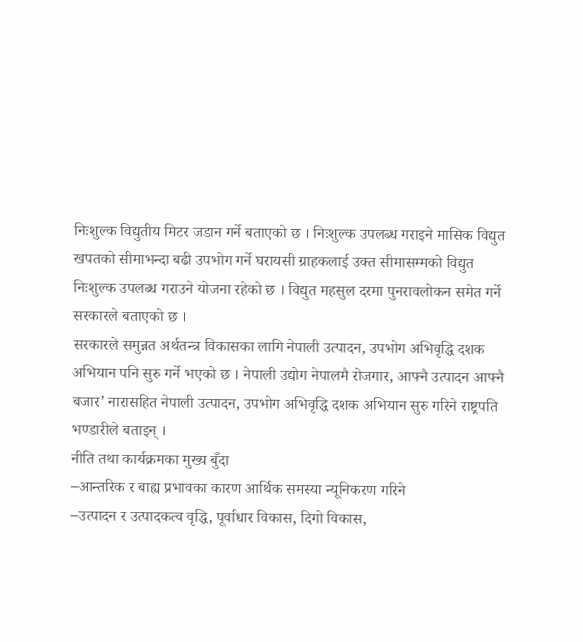निःशुल्क विद्युतीय मिटर जडान गर्ने बताएको छ । निःशुल्क उपलब्ध गराइने मासिक विद्युत खपतको सीमाभन्दा बढी उपभोग गर्ने घरायसी ग्राहकलाई उक्त सीमासम्मको विद्युत निःशुल्क उपलब्ध गराउने योजना रहेको छ । विद्युत महसुल दरमा पुनरावलोकन समेत गर्ने सरकारले बताएको छ ।
सरकारले समुन्नत अर्थतन्त्र विकासका लागि नेपाली उत्पादन, उपभोग अभिवृद्धि दशक अभियान पनि सुरु गर्ने भएको छ । नेपाली उद्योग नेपालमै रोजगार, आफ्नै उत्पादन आफ्नै बजार’ नारासहित नेपाली उत्पादन, उपभोग अभिवृद्धि दशक अभियान सुरु गरिने राष्ट्रपति भण्डारीले बताइन् ।
नीति तथा कार्यक्रमका मुख्य बुँदा
–आन्तरिक र बाह्य प्रभावका कारण आर्थिक समस्या न्यूनिकरण गरिने
–उत्पादन र उत्पादकत्व वृद्धि, पूर्वाधार विकास, दिगो विकास,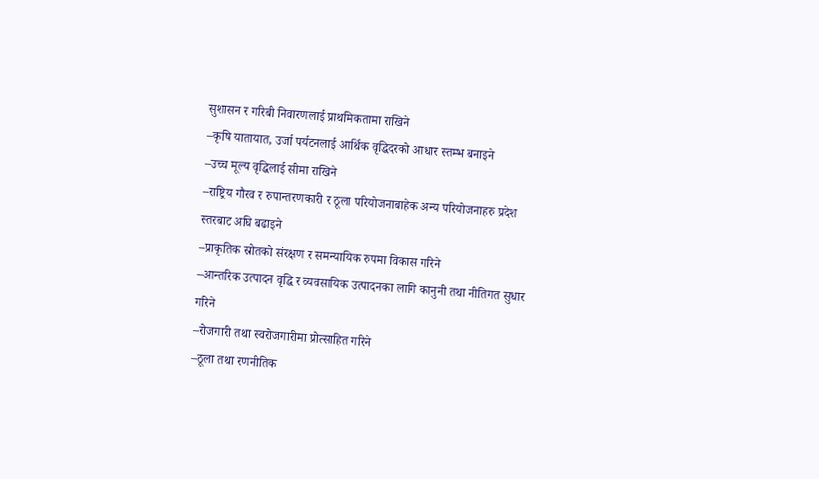सुशासन र गरिबी निवारणलाई प्राथमिकतामा राखिने
–कृषि यातायात, उर्जा पर्यटनलाई आर्थिक वृद्धिदरको आधार स्तम्भ बनाइने
–उच्च मूल्य वृद्धिलाई सीमा राखिने
–राष्ट्रिय गौरव र रुपान्तरणकारी र ठूला परियोजनाबाहेक अन्य परियोजनाहरु प्रदेश स्तरबाट अघि बढाइने
–प्राकृतिक स्रोतको संरक्षण र समन्यायिक रुपमा विकास गरिने
–आन्तरिक उत्पादन वृद्धि र व्यवसायिक उत्पादनका लागि कानुनी तथा नीतिगत सुधार गरिने
–रोजगारी तथा स्वरोजगारीमा प्रोत्साहित गरिने
–ठूला तथा रणनीतिक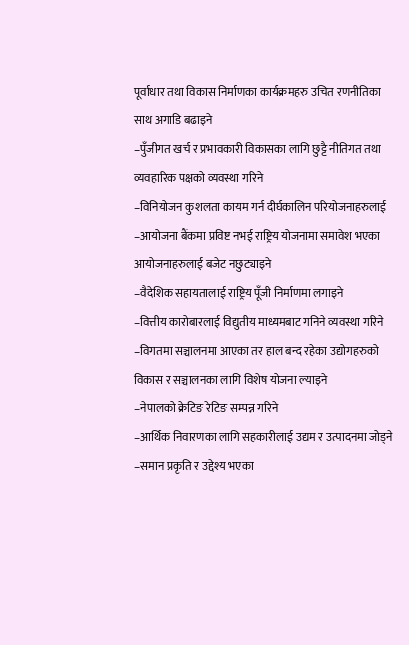पूर्वाधार तथा विकास निर्माणका कार्यक्रमहरु उचित रणनीतिका साथ अगाडि बढाइने
–पुँजीगत खर्च र प्रभावकारी विकासका लागि छुट्टै नीतिगत तथा व्यवहारिक पक्षको व्यवस्था गरिने
–विनियोजन कुशलता कायम गर्न दीर्घकालिन परियोजनाहरुलाई
–आयोजना बैंकमा प्रविष्ट नभई राष्ट्रिय योजनामा समावेश भएका आयोजनाहरुलाई बजेट नछुट्याइने
–वैदेशिक सहायतालाई राष्ट्रिय पूँजी निर्माणमा लगाइने
–वित्तीय कारोबारलाई विद्युतीय माध्यमबाट गनिने व्यवस्था गरिने
–विगतमा सञ्चालनमा आएका तर हाल बन्द रहेका उद्योगहरुको विकास र सञ्चालनका लागि विशेष योजना ल्याइने
–नेपालको क्रेटिङ रेटिङ सम्पन्न गरिने
–आर्थिक निवारणका लागि सहकारीलाई उद्यम र उत्पादनमा जोड्ने
–समान प्रकृति र उद्देश्य भएका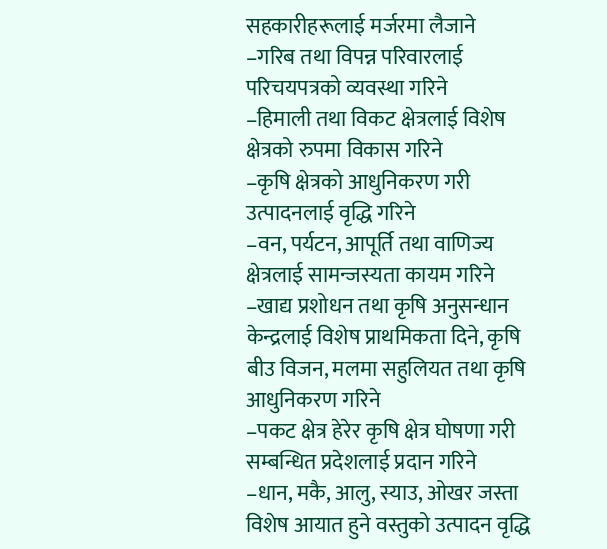सहकारीहरूलाई मर्जरमा लैजाने
–गरिब तथा विपन्न परिवारलाई परिचयपत्रको व्यवस्था गरिने
–हिमाली तथा विकट क्षेत्रलाई विशेष क्षेत्रको रुपमा विकास गरिने
–कृषि क्षेत्रको आधुनिकरण गरी उत्पादनलाई वृद्धि गरिने
–वन, पर्यटन, आपूर्ति तथा वाणिज्य क्षेत्रलाई सामन्जस्यता कायम गरिने
–खाद्य प्रशोधन तथा कृषि अनुसन्धान केन्द्रलाई विशेष प्राथमिकता दिने, कृषि बीउ विजन, मलमा सहुलियत तथा कृषि आधुनिकरण गरिने
–पकट क्षेत्र हेरेर कृषि क्षेत्र घोषणा गरी सम्बन्धित प्रदेशलाई प्रदान गरिने
–धान, मकै, आलु, स्याउ, ओखर जस्ता विशेष आयात हुने वस्तुको उत्पादन वृद्धि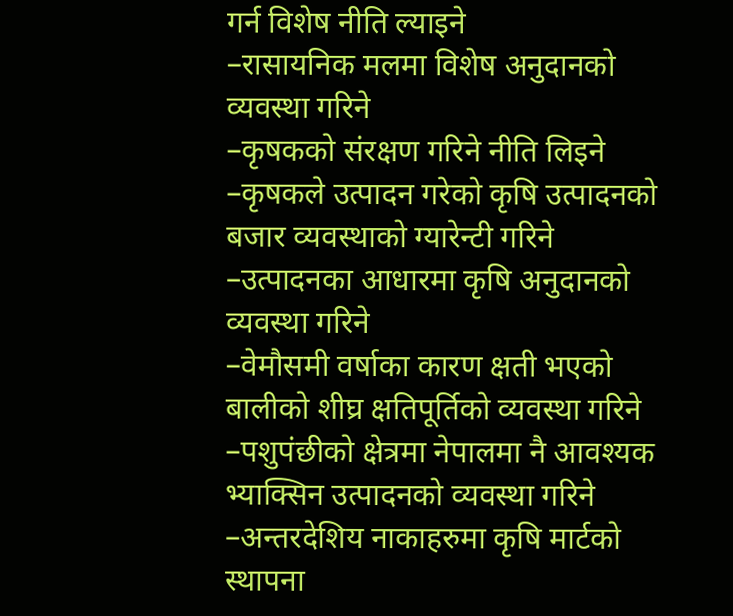गर्न विशेष नीति ल्याइने
–रासायनिक मलमा विशेष अनुदानको व्यवस्था गरिने
–कृषकको संरक्षण गरिने नीति लिइने
–कृषकले उत्पादन गरेको कृषि उत्पादनको बजार व्यवस्थाको ग्यारेन्टी गरिने
–उत्पादनका आधारमा कृषि अनुदानको व्यवस्था गरिने
–वेमौसमी वर्षाका कारण क्षती भएको बालीको शीघ्र क्षतिपूर्तिको व्यवस्था गरिने
–पशुपंछीको क्षेत्रमा नेपालमा नै आवश्यक भ्याक्सिन उत्पादनको व्यवस्था गरिने
–अन्तरदेशिय नाकाहरुमा कृषि मार्टको स्थापना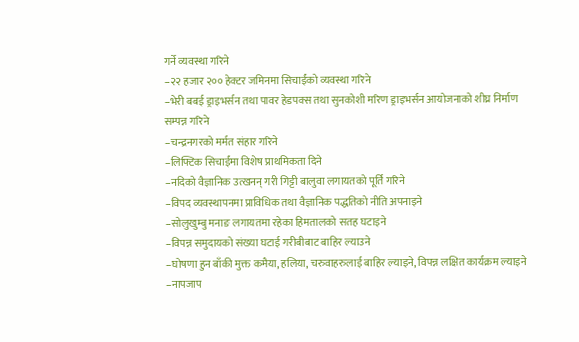गर्ने व्यवस्था गरिने
–२२ हजार २०० हेक्टर जमिनमा सिचाईंको व्यवस्था गरिने
–भेरी बबई ड्राइभर्सन तथा पावर हेडपक्स तथा सुनकोशी मरिण ड्राइभर्सन आयोजनाको शीघ्र निर्माण सम्पन्न गरिने
–चन्द्रनगरको मर्मत संहार गरिने
–लिफ्टिक सिचाईंमा विशेष प्राथमिकता दिने
–नदिको वैज्ञानिक उत्खनन् गरी गिट्टी बालुवा लगायतको पूर्ति गरिने
–विपद व्यवस्थापनमा प्राविधिक तथा वैज्ञानिक पद्धतिको नीति अपनाइने
–सोलुखुम्बु मनाङ लगायतमा रहेका हिमतालको सतह घटाइने
–विपन्न समुदायको संख्या घटाई गरीबीबाट बाहिर ल्याउने
–घोषणा हुन बाँकी मुक्त कमैया, हलिया, चरुवाहरुलाई बाहिर ल्याइने, विपन्न लक्षित कार्यक्रम ल्याइने
–नापजाप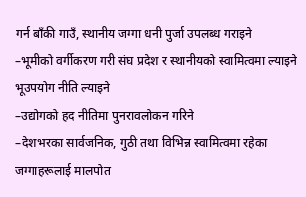गर्न बाँकी गाउँ, स्थानीय जग्गा धनी पुर्जा उपलब्ध गराइने
–भूमीको वर्गीकरण गरी संघ प्रदेश र स्थानीयको स्वामित्वमा ल्याइने भूउपयोग नीति ल्याइने
–उद्योगको हद नीतिमा पुनरावलोकन गरिने
–देशभरका सार्वजनिक, गुठी तथा विभिन्न स्वामित्वमा रहेका जग्गाहरूलाई मालपोत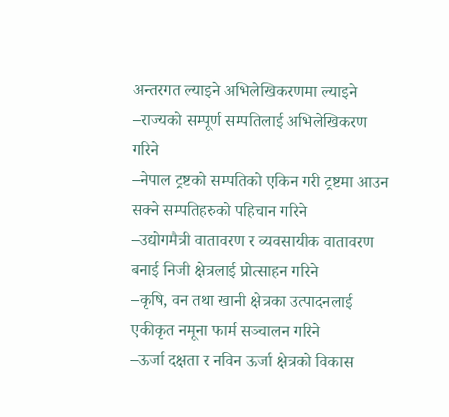अन्तरगत ल्याइने अभिलेखिकरणमा ल्याइने
–राज्यको सम्पूर्ण सम्पतिलाई अभिलेखिकरण गरिने
–नेपाल ट्रष्टको सम्पतिको एकिन गरी ट्रष्टमा आउन सक्ने सम्पतिहरुको पहिचान गरिने
–उद्योगमैत्री वातावरण र व्यवसायीक वातावरण बनाई निजी क्षेत्रलाई प्रोत्साहन गरिने
–कृषि, वन तथा खानी क्षेत्रका उत्पादनलाई एकीकृत नमूना फार्म सञ्चालन गरिने
–ऊर्जा दक्षता र नविन ऊर्जा क्षेत्रको विकास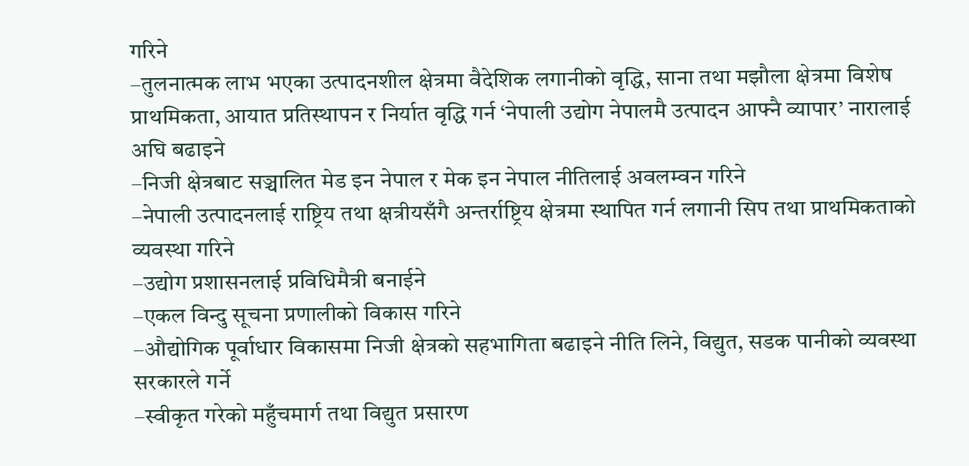गरिने
–तुलनात्मक लाभ भएका उत्पादनशील क्षेत्रमा वैदेशिक लगानीको वृद्धि, साना तथा मझौला क्षेत्रमा विशेष प्राथमिकता, आयात प्रतिस्थापन र निर्यात वृद्धि गर्न ‘नेपाली उद्योग नेपालमै उत्पादन आफ्नै व्यापार’ नारालाई अघि बढाइने
–निजी क्षेत्रबाट सञ्चालित मेड इन नेपाल र मेक इन नेपाल नीतिलाई अवलम्वन गरिने
–नेपाली उत्पादनलाई राष्ट्रिय तथा क्षत्रीयसँगै अन्तर्राष्ट्रिय क्षेत्रमा स्थापित गर्न लगानी सिप तथा प्राथमिकताको व्यवस्था गरिने
–उद्योग प्रशासनलाई प्रविधिमैत्री बनाईने
–एकल विन्दु सूचना प्रणालीको विकास गरिने
–औद्योगिक पूर्वाधार विकासमा निजी क्षेत्रको सहभागिता बढाइने नीति लिने, विद्युत, सडक पानीको व्यवस्था सरकारले गर्ने
–स्वीकृत गरेको महुँचमार्ग तथा विद्युत प्रसारण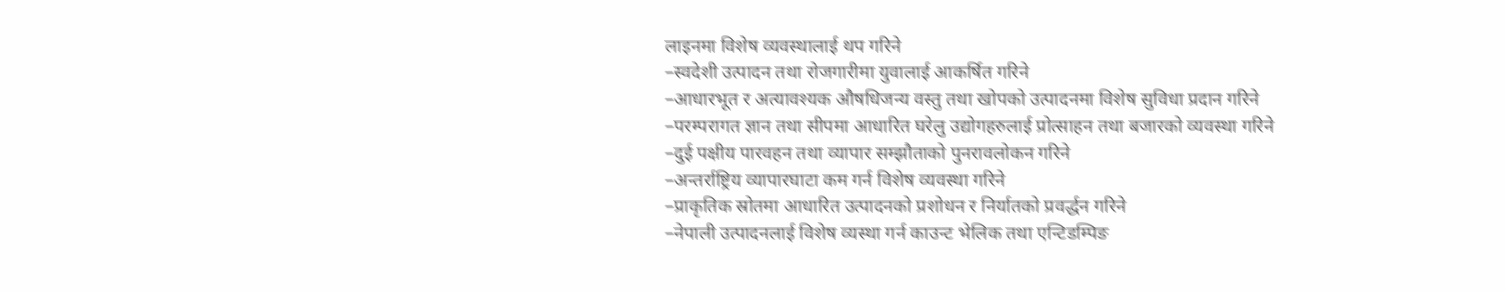लाइनमा विशेष व्यवस्थालाई थप गरिने
–स्वदेशी उत्पादन तथा रोजगारीमा युवालाई आकर्षित गरिने
–आधारभूत र अत्यावश्यक औषधिजन्य वस्तु तथा खोपको उत्पादनमा विशेष सुविधा प्रदान गरिने
–परम्परागत ज्ञान तथा सीपमा आधारित घरेलु उद्योगहरुलाई प्रोत्साहन तथा बजारको व्यवस्था गरिने
–दुई पक्षीय पारवहन तथा व्यापार सम्झौताको पुनरावलोकन गरिने
–अन्तर्राष्ट्रिय व्यापारघाटा कम गर्न विशेष व्यवस्था गरिने
–प्राकृतिक स्रोतमा आधारित उत्पादनको प्रशोधन र निर्यातको प्रवर्द्धन गरिने
–नेपाली उत्पादनलाई विशेष व्यस्था गर्न काउन्ट भेलिक तथा एन्टिडम्पिङ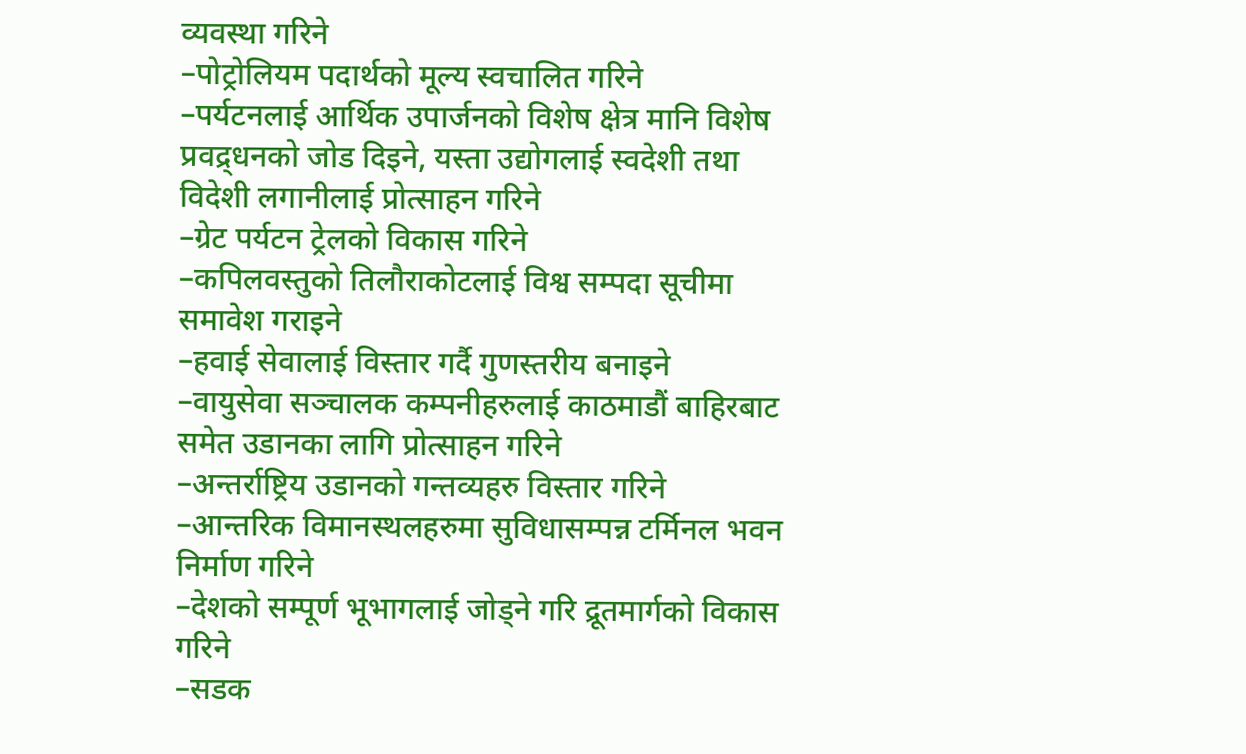व्यवस्था गरिने
–पोट्रोलियम पदार्थको मूल्य स्वचालित गरिने
–पर्यटनलाई आर्थिक उपार्जनको विशेष क्षेत्र मानि विशेष प्रवद्र्धनको जोड दिइने, यस्ता उद्योगलाई स्वदेशी तथा विदेशी लगानीलाई प्रोत्साहन गरिने
–ग्रेट पर्यटन ट्रेलको विकास गरिने
–कपिलवस्तुको तिलौराकोटलाई विश्व सम्पदा सूचीमा समावेश गराइने
–हवाई सेवालाई विस्तार गर्दै गुणस्तरीय बनाइने
–वायुसेवा सञ्चालक कम्पनीहरुलाई काठमाडौं बाहिरबाट समेत उडानका लागि प्रोत्साहन गरिने
–अन्तर्राष्ट्रिय उडानको गन्तव्यहरु विस्तार गरिने
–आन्तरिक विमानस्थलहरुमा सुविधासम्पन्न टर्मिनल भवन निर्माण गरिने
–देशको सम्पूर्ण भूभागलाई जोड्ने गरि द्रूतमार्गको विकास गरिने
–सडक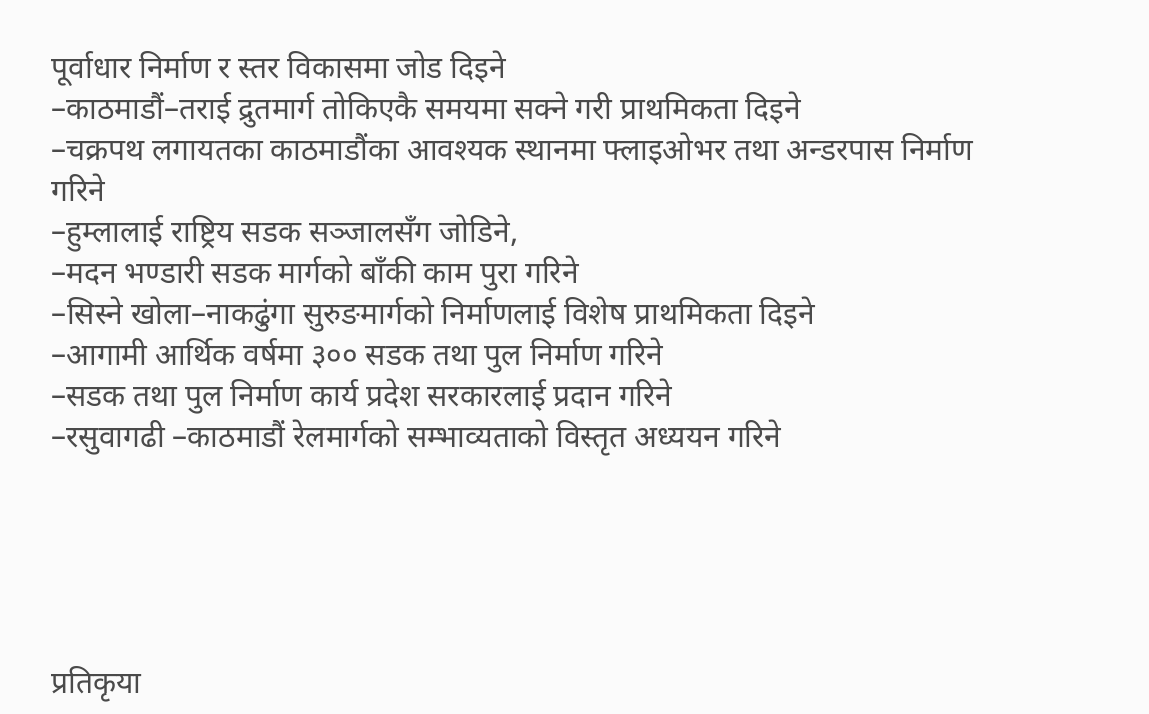पूर्वाधार निर्माण र स्तर विकासमा जोड दिइने
–काठमाडौं–तराई द्रुतमार्ग तोकिएकै समयमा सक्ने गरी प्राथमिकता दिइने
–चक्रपथ लगायतका काठमाडौंका आवश्यक स्थानमा फ्लाइओभर तथा अन्डरपास निर्माण गरिने
–हुम्लालाई राष्ट्रिय सडक सञ्जालसँग जोडिने,
–मदन भण्डारी सडक मार्गको बाँकी काम पुरा गरिने
–सिस्ने खोला–नाकढुंगा सुरुङमार्गको निर्माणलाई विशेष प्राथमिकता दिइने
–आगामी आर्थिक वर्षमा ३०० सडक तथा पुल निर्माण गरिने
–सडक तथा पुल निर्माण कार्य प्रदेश सरकारलाई प्रदान गरिने
–रसुवागढी –काठमाडौं रेलमार्गको सम्भाव्यताको विस्तृत अध्ययन गरिने





प्रतिकृया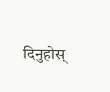दिनुहोस्